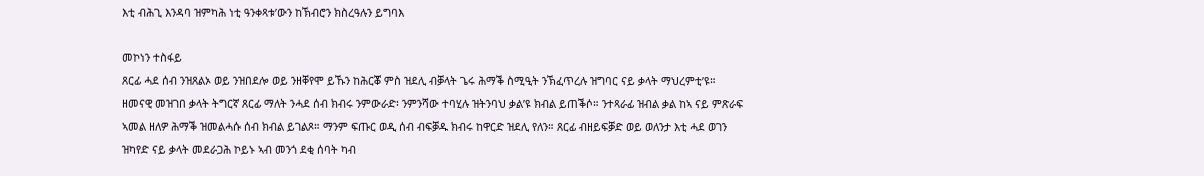እቲ ብሕጊ እንዳባ ዝምካሕ ነቲ ዓንቀጻቱ’ውን ከኽብሮን ክስረዓሉን ይግባእ

መኮነን ተስፋይ
ጸርፊ ሓደ ሰብ ንዝጸልኦ ወይ ንዝበደሎ ወይ ንዘቐየሞ ይኹን ከሕርቖ ምስ ዝደሊ ብቓላት ጌሩ ሕማቕ ስሚዒት ንኽፈጥረሉ ዝግባር ናይ ቃላት ማህረምቲ’ዩ። ዘመናዊ መዝገበ ቃላት ትግርኛ ጸርፊ ማለት ንሓደ ሰብ ክብሩ ንምውራድ፡ ንምንሻው ተባሂሉ ዝትንባህ ቃል’ዩ ክብል ይጠቕሶ። ንተጻራፊ ዝብል ቃል ከኣ ናይ ምጽራፍ ኣመል ዘለዎ ሕማቕ ዝመልሓሱ ሰብ ክብል ይገልጾ። ማንም ፍጡር ወዲ ሰብ ብፍቓዱ ክብሩ ከዋርድ ዝደሊ የለን። ጸርፊ ብዘይፍቓድ ወይ ወለንታ እቲ ሓደ ወገን ዝካየድ ናይ ቃላት መደራጋሕ ኮይኑ ኣብ መንጎ ደቂ ሰባት ካብ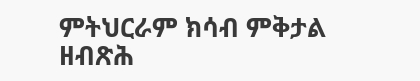ምትህርራም ክሳብ ምቅታል ዘብጽሕ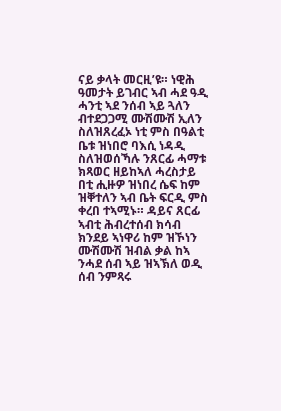ናይ ቃላት መርዚ’ዩ። ነዊሕ ዓመታት ይገብር ኣብ ሓደ ዓዲ ሓንቲ ኣደ ንሰብ ኣይ ጓለን ብተደጋጋሚ ሙሽሙሽ ኢለን ስለዝጸረፈኦ ነቲ ምስ በዓልቲ ቤቱ ዝነበሮ ባእሲ ነዳዲ ስለዝወሰኻሉ ንጸርፊ ሓማቱ ክጻወር ዘይከኣለ ሓረስታይ በቲ ሒዙዎ ዝነበረ ሴፍ ከም ዝቐተለን ኣብ ቤት ፍርዲ ምስ ቀረበ ተኣሚኑ። ዳይና ጸርፊ ኣብቲ ሕብረተሰብ ክሳብ ክንደይ ኣነዋሪ ከም ዝኾነን ሙሽሙሽ ዝብል ቃል ከኣ ንሓደ ሰብ ኣይ ዝኣኽለ ወዲ ሰብ ንምጻሩ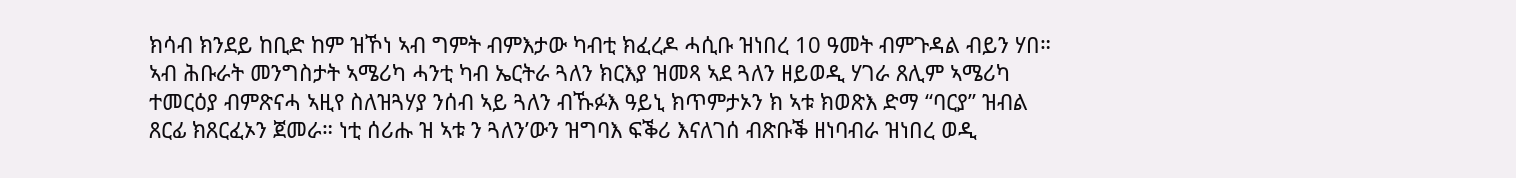ክሳብ ክንደይ ከቢድ ከም ዝኾነ ኣብ ግምት ብምእታው ካብቲ ክፈረዶ ሓሲቡ ዝነበረ 10 ዓመት ብምጉዳል ብይን ሃበ።
ኣብ ሕቡራት መንግስታት ኣሜሪካ ሓንቲ ካብ ኤርትራ ጓለን ክርእያ ዝመጻ ኣደ ጓለን ዘይወዲ ሃገራ ጸሊም ኣሜሪካ ተመርዕያ ብምጽናሓ ኣዚየ ስለዝጓሃያ ንሰብ ኣይ ጓለን ብኹፉእ ዓይኒ ክጥምታኦን ክ ኣቱ ክወጽእ ድማ “ባርያ” ዝብል ጸርፊ ክጸርፈኦን ጀመራ። ነቲ ሰሪሑ ዝ ኣቱ ን ጓለን’ውን ዝግባእ ፍቕሪ እናለገሰ ብጽቡቕ ዘነባብራ ዝነበረ ወዲ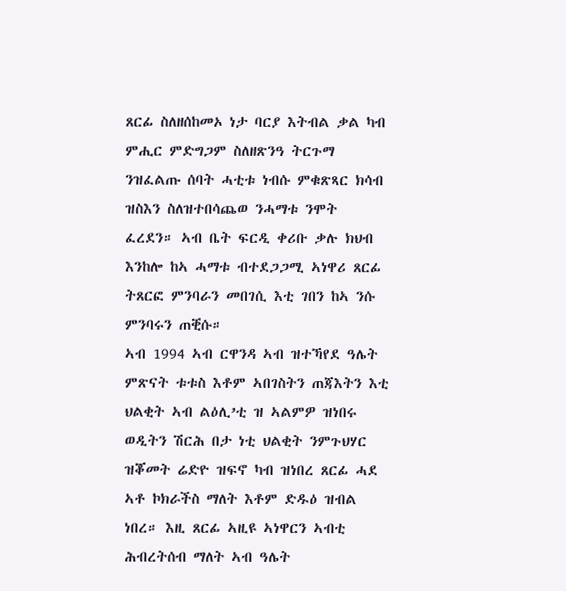ጸርፊ ስለዘሰከመኦ ነታ ባርያ እትብል ቃል ካብ ምሒር ምድግጋም ስለዘጽንዓ ትርጉማ ንዝፈልጡ ሰባት ሓቲቱ ነብሱ ምቁጽጻር ክሳብ ዝስእን ስለዝተበሳጨወ ንሓማቱ ንሞት ፈረደን። ኣብ ቤት ፍርዲ ቀሪቡ ቃሉ ክህብ እንከሎ ከኣ ሓማቱ ብተደጋጋሚ ኣነዋሪ ጸርፊ ትጸርፎ ምንባራን መበገሲ እቲ ገበን ከኣ ንሱ ምንባሩን ጠቒሱ።
ኣብ 1994 ኣብ ርዋንዳ ኣብ ዝተኻየደ ዓሌት ምጽናት ቱቱስ እቶም ኣበገስትን ጠጃእትን እቲ ህልቂት ኣብ ልዕሊ’ቲ ዝ ኣልምዎ ዝነበሩ ወዲትን ሽርሕ በታ ነቲ ህልቂት ንምጉህሃር ዝቖመት ሬድዮ ዝፍኖ ካብ ዝነበረ ጸርፊ ሓደ ኣቶ ኮክራችስ ማለት እቶም ድዱዕ ዝብል ነበረ። እዚ ጸርፊ ኣዚዩ ኣነዋርን ኣብቲ ሕብረትሰብ ማለት ኣብ ዓሌት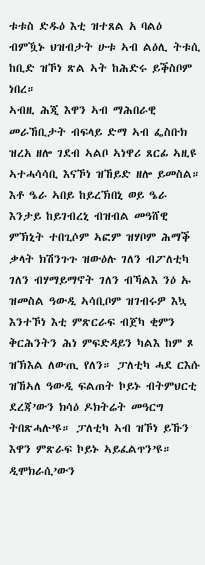ቱቱስ ድዱዕ እቲ ዝተጸል አ ባልዕ ብምዃኑ ህዝብታት ሁቱ ኣብ ልዕሊ ትቱሲ ከቢድ ዝኾነ ጽል ኣት ከሕድሩ ይቕስቦም ነበረ።
ኣብዚ ሕጂ እዋን ኣብ ማሕበራዊ መራኸቢታት ብፍላይ ድማ ኣብ ፌስቡክ ዝረአ ዘሎ ገደብ ኣልቦ ኣነዋሪ ጸርፊ ኣዚዩ ኣተሓሳሳቢ እናኾነ ዝኸይድ ዘሎ ይመስል። እቶ ዔራ ኣበይ ከይረኽበኒ ወይ ዔራ እንታይ ከይገብረኒ ብዝብል መዓሸዊ ምኽኒት ተበጊሶም ኣፎም ዝሃቦም ሕማቕ ቃላት ክሽንጉጉ ዝውዕሉ ገለን ብፖለቲካ ገለን ብሃማይማኖት ገለን ብኻልእ ንዕ ኡ ዝመስል ዓውዲ ኣሳቢቦም ዝገብሩዎ እኳ እንተኾነ እቲ ምጽርራፍ ብጀካ ቂምን ቅርሕንትን ሕነ ምፍድዳይን ካልእ ከም ጾ ዝኽእል ለውጢ የለን። ፓለቲካ ሓደ ርእሱ ዝኸኣለ ዓውዲ ፍልጠት ኮይኑ ብትምህርቲ ደረጃ’ውን ክሳዕ ዶክትሬት መዓርግ ትበጽሓሉ’ዩ። ፓለቲካ ኣብ ዝኾነ ይኹን እዋን ምጽራፍ ኮይኑ ኣይፈልጥን’ዩ። ዲሞክራሲ’ውን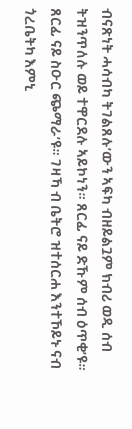ብናጽነት ሓሳብካ ትገልጸሉ’ውን ኣፍካ ብዘይልጓም ክብሪ ወዲ ሰብ ትዝንጥለሉ ወይ ተዋርደሉ ኣይኮነን። ጸርፊ ናይ ድኹም ሰብ ዕጥቂ’ዩ። ጸርፊ ናይ ስዑር ጭማራ’ዩ። ገዛኻ ብ ቤትሮ ዝተሰርሐ እንተኾይኑ ናብ ጎረቤትካ እምኒ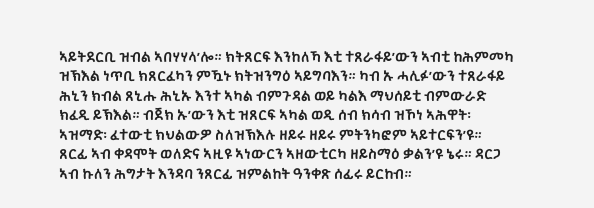ኣይትደርቢ ዝብል ኣበሃሃላ’ሎ። ክትጸርፍ እንከለኻ እቲ ተጸራፋይ’ውን ኣብቲ ከሕምመካ ዝኽእል ነጥቢ ክጸርፈካን ምዃኑ ክትዝንግዕ ኣይግባእን። ካብ ኡ ሓሊፉ’ውን ተጸራፋይ ሕኒን ክብል ጸኒሑ ሕኒኡ እንተ ኣካል ብምጉዳል ወይ ካልእ ማህሰይቲ ብምውራድ ክፈዲ ይኽእል። ብጀክ ኡ’ውን እቲ ዝጸርፍ ኣካል ወዲ ሰብ ክሳብ ዝኾነ ኣሕዋት፡ ኣዝማድ፡ ፈተውቲ ክህልውዎ ስለዝኽእሉ ዘይሩ ዘይሩ ምትንካፎም ኣይተርፍን’ዩ።
ጸርፊ ኣብ ቀዳሞት ወለድና ኣዚዩ ኣነውርን ኣዘውቲርካ ዘይስማዕ ቃልን’ዩ ኔሩ። ዳርጋ ኣብ ኩለን ሕግታት እንዳባ ንጸርፊ ዝምልከት ዓንቀጽ ሰፊሩ ይርከብ።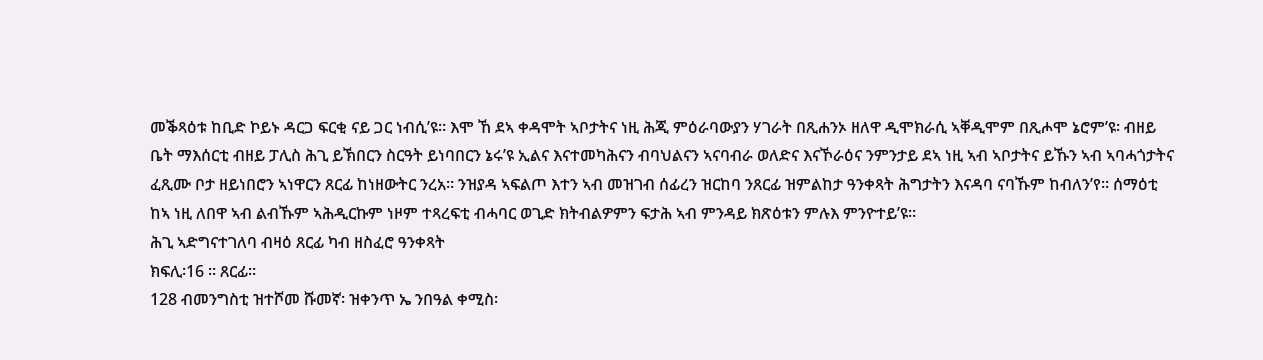መቕጻዕቱ ከቢድ ኮይኑ ዳርጋ ፍርቂ ናይ ጋር ነብሲ’ዩ። እሞ ኸ ደኣ ቀዳሞት ኣቦታትና ነዚ ሕጂ ምዕራባውያን ሃገራት በጺሐንኦ ዘለዋ ዲሞክራሲ ኣቐዲሞም በጺሖሞ ኔሮም’ዩ፡ ብዘይ ቤት ማእሰርቲ ብዘይ ፓሊስ ሕጊ ይኽበርን ስርዓት ይነባበርን ኔሩ’ዩ ኢልና እናተመካሕናን ብባህልናን ኣናባብራ ወለድና እናኾራዕና ንምንታይ ደኣ ነዚ ኣብ ኣቦታትና ይኹን ኣብ ኣባሓጎታትና ፈጺሙ ቦታ ዘይነበሮን ኣነዋርን ጸርፊ ከነዘውትር ንረአ። ንዝያዳ ኣፍልጦ እተን ኣብ መዝገብ ሰፊረን ዝርከባ ንጸርፊ ዝምልከታ ዓንቀጻት ሕግታትን እናዳባ ናባኹም ከብለን’የ። ሰማዕቲ ከኣ ነዚ ለበዋ ኣብ ልብኹም ኣሕዲርኩም ነዞም ተጻረፍቲ ብሓባር ወጊድ ክትብልዎምን ፍታሕ ኣብ ምንዳይ ክጽዕቱን ምሉእ ምንዮተይ’ዩ።
ሕጊ ኣድግናተገለባ ብዛዕ ጸርፊ ካብ ዘስፈሮ ዓንቀጻት
ክፍሊ፡16 ። ጸርፊ።
128 ብመንግስቲ ዝተሾመ ሹመኛ፡ ዝቀንጥ ኤ ንበዓል ቀሚስ፡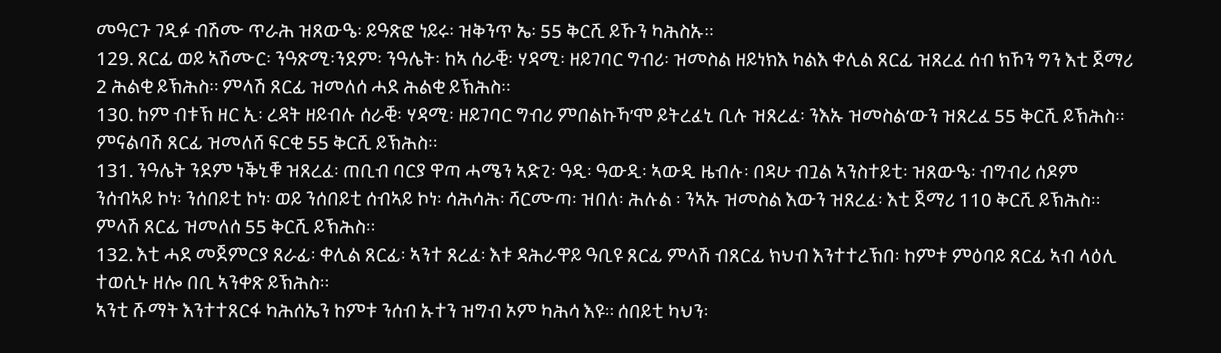መዓርጉ ገዲፉ ብሽሙ ጥራሕ ዝጸውዔ፡ ይዓጽፎ ነይሩ፡ ዝቅንጥ ኤ፡ 55 ቅርሺ ይኹን ካሕስኡ።
129. ጸርፊ ወይ ኣሽሙር፡ ንዓጽሚ፡ንደም፡ ንዓሌት፡ ከኣ ሰራቒ፡ ሃዳሚ፡ ዘይገባር ግብሪ፡ ዝመስል ዘይነክእ ካልእ ቀሊል ጸርፊ ዝጸረፈ ሰብ ክኾን ግን እቲ ጀማሪ 2 ሕልቂ ይኽሕስ። ምላሽ ጸርፊ ዝመለሰ ሓደ ሕልቂ ይኽሕስ።
130. ከም ብቱኽ ዘር ኢ፡ ረዳት ዘይብሉ ሰራቒ፡ ሃዳሚ፡ ዘይገባር ግብሪ ምበልኩኻ’ሞ ይትረፈኒ ቢሉ ዝጸረፈ፡ ንእኡ ዝመስል’ውን ዝጸረፈ 55 ቅርሺ ይኽሕስ። ምናልባሽ ጸርፊ ዝመለሸ ፍርቂ 55 ቅርሺ ይኽሕስ።
131. ንዓሌት ንደም ነቕኒቑ ዝጸረፈ፡ ጠቢብ ባርያ ዋጣ ሓሜን ኣድጊ፡ ዓዲ፡ ዓውዲ፡ ኣውዲ ዜብሉ፡ በዳሁ ብጓል ኣንስተይቲ፡ ዝጸውዔ፡ ብግብሪ ሰዶም ንሰብኣይ ኮነ፡ ንሰበይቲ ኮነ፡ ወይ ንሰበይቲ ሰብኣይ ኮነ፡ ሳሕሳሕ፡ ሻርሙጣ፡ ዝበለ፡ ሕሉል ፡ ንኣኡ ዝመስል እውን ዝጸረፈ፡ እቲ ጀማሪ 110 ቅርሺ ይኽሕስ። ምላሽ ጸርፊ ዝመለሰ 55 ቅርሺ ይኽሕስ።
132. እቲ ሓደ መጀምርያ ጸራፊ፡ ቀሊል ጸርፊ፡ ኣንተ ጸረፈ፡ እቱ ዳሕራዋይ ዓቢዩ ጸርፊ ምላሽ ብጸርፊ ክህብ እንተተረኽበ፡ ከምቱ ምዕባይ ጸርፊ ኣብ ላዕሊ ተወሲኑ ዘሎ በቢ ኣንቀጽ ይኽሕስ።
ኣንቲ ሹማት እንተተጸርፋ ካሕሰኤን ከምቱ ንሰብ ኡተን ዝግብ ኦም ካሕሳ እዩ። ሰበይቲ ካህን፡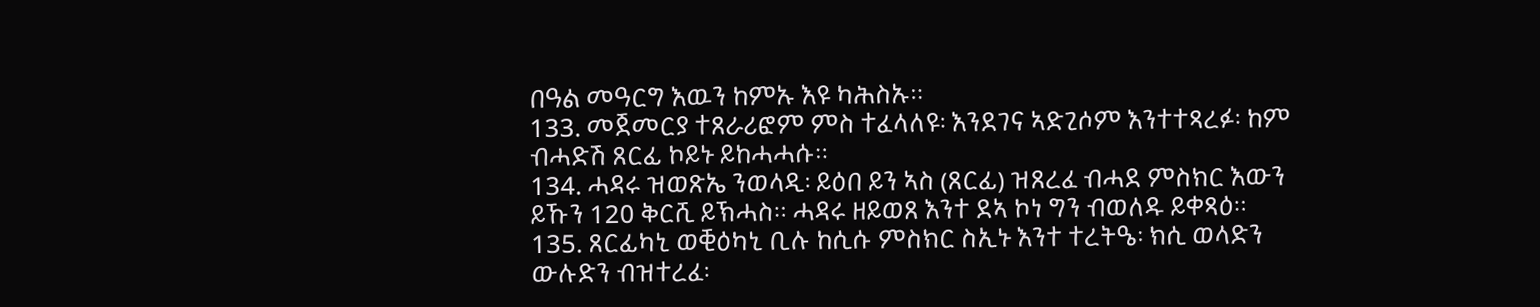በዓል መዓርግ እዉን ከምኡ እዩ ካሕስኡ።
133. መጀመርያ ተጸራሪፎም ምስ ተፈላለዩ፡ እንደገና ኣድጊሶም እንተተጻረፉ፡ ከም ብሓድሽ ጸርፊ ኮይኑ ይከሓሓሱ።
134. ሓዳሩ ዝወጽኤ ንወላዲ፡ ይዕበ ይን ኣስ (ጸርፊ) ዝጸረፈ ብሓደ ምስክር እውን ይኹን 120 ቅርሺ ይኽሓስ። ሓዳሩ ዘይወጸ እንተ ደኣ ኮነ ግን ብወለዱ ይቀጻዕ።
135. ጸርፊካኒ ወቒዕካኒ ቢሉ ከሲሱ ምስክር ስኢኑ እንተ ተረትዔ፡ ክሲ ወላድን ውሉድን ብዝተረፈ፡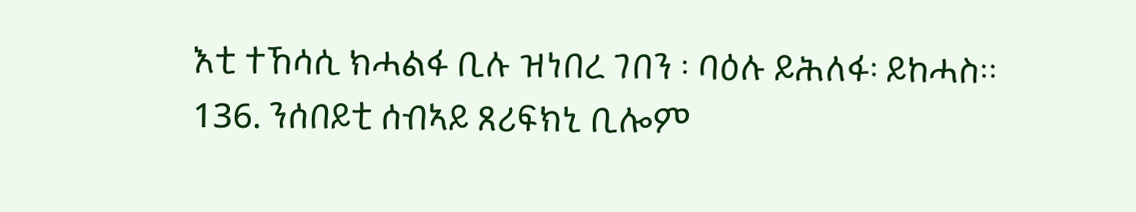እቲ ተኸሳሲ ክሓልፋ ቢሉ ዝነበረ ገበን ፡ ባዕሉ ይሕለፋ፡ ይከሓስ።
136. ንሰበይቲ ሰብኣይ ጸሪፍክኒ ቢሎም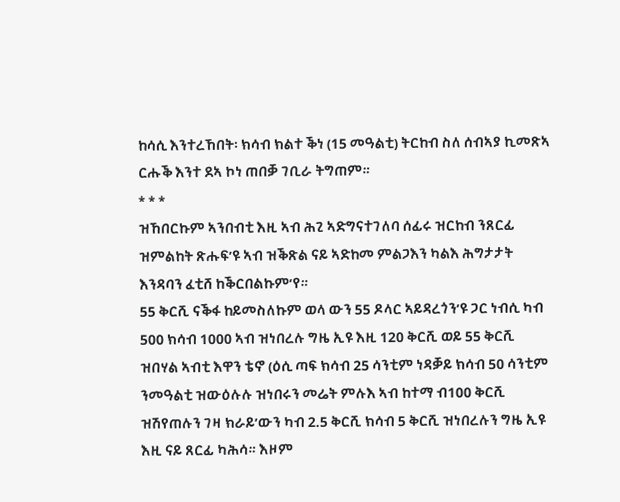ከሳሲ እንተረኸበት፡ ክሳብ ክልተ ቕነ (15 መዓልቲ) ትርከብ ስለ ሰብኣያ ኪመጽኣ ርሑቕ እንተ ደኣ ኮነ ጠበቓ ገቢራ ትግጠም።
* * *
ዝኸበርኩም ኣንበብቲ እዚ ኣብ ሕጊ ኣድግናተገለባ ሰፊሩ ዝርከብ ንጸርፊ ዝምልከት ጽሑፍ’ዩ ኣብ ዝቕጽል ናይ ኣድከመ ምልጋእን ካልእ ሕግታታት እንዳባን ፈቲሸ ከቕርበልኩም’የ።
55 ቅርሺ ናቕፋ ከይመስለኩም ወላ ውን 55 ዶላር ኣይዳረጎን’ዩ ጋር ነብሲ ካብ 500 ክሳብ 1000 ኣብ ዝነበረሉ ግዜ ኢዩ እዚ 120 ቅርሺ ወይ 55 ቅርሺ ዝበሃል ኣብቲ እዋን ቴኖ (ዕሲ ጣፍ ክሳብ 25 ሳንቲም ነዳቓይ ክሳብ 50 ሳንቲም ንመዓልቲ ዝውዕሉሉ ዝነበሩን መሬት ምሉእ ኣብ ከተማ ብ100 ቅርሺ ዝሽየጠሉን ገዛ ክራይ’ውን ካብ 2.5 ቅርሺ ክሳብ 5 ቅርሺ ዝነበረሉን ግዜ ኢዩ እዚ ናይ ጸርፊ ካሕሳ። እዞም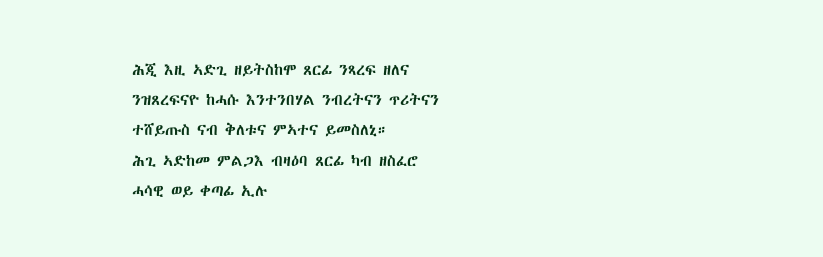ሕጂ እዚ ኣድጊ ዘይትስከሞ ጸርፊ ንጻረፍ ዘለና ንዝጸረፍናዮ ከሓሱ እንተንበሃል ንብረትናን ጥሪትናን ተሸይጡስ ናብ ቅለቱና ምኣተና ይመስለኒ።
ሕጊ ኣድከመ ምልጋእ ብዛዕባ ጸርፊ ካብ ዘስፈሮ
ሓሳዊ ወይ ቀጣፊ ኢሉ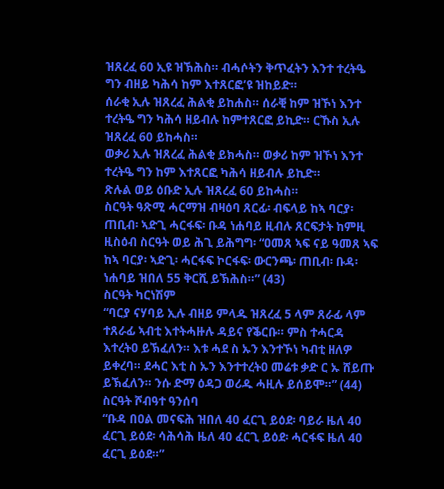ዝጸረፈ 60 ኢዩ ዝኽሕስ። ብሓሶትን ቅጥፈትን እንተ ተረትዔ ግን ብዘይ ካሕሳ ከም እተጸርፎ’ዩ ዝከይድ።
ሰራቂ ኢሉ ዝጸረፈ ሕልቂ ይከሐስ። ሰራቒ ከም ዝኾነ እንተ ተረትዔ ግን ካሕሳ ዘይብሉ ከምተጸርፎ ይኪድ። ርኹስ ኢሉ ዝጸረፈ 60 ይከሓስ።
ወቃሪ ኢሉ ዝጸረፈ ሕልቂ ይክሓስ። ወቃሪ ከም ዝኾነ እንተ ተረትዔ ግን ከም እተጸርፎ ካሕሳ ዘይብሉ ይኪድ።
ጽሉል ወይ ዕቡድ ኢሉ ዝጸረፈ 60 ይከሓስ።
ስርዓት ዓጽሚ ሓርማዝ ብዛዕባ ጸርፊ፡ ብፍላይ ከኣ ባርያ፡ ጠቢብ፡ ኣድጊ ሓርፋፍ፡ ቡዳ ነሐባይ ዚብሉ ጸርፍታት ከምዚ ዚስዕብ ስርዓት ወይ ሕጊ ይሕግግ፡ “ዐመጸ ኣፍ ናይ ዓመጸ ኣፍ ከኣ ባርያ፡ ኣድጊ፡ ሓርፋፍ ኮርፋፍ፡ ውርንጫ፡ ጠቢብ፡ ቡዳ፡ ነሐባይ ዝበለ 55 ቅርሺ ይኽሕስ።” (43)
ስርዓት ካርነሽም
“ባርያ ናሃባይ ኢሉ ብዘይ ምላዱ ዝጸረፈ 5 ላም ጸራፊ ላም ተጸራፊ ኣብቲ እተትሓዙሉ ዳይና የቕርቡ። ምስ ተሓርዳ እተረትዐ ይኽፈለን። እቱ ሓደ ስ ኡን እንተኾነ ካብቲ ዘለዎ ይቀረባ። ደሓር እቲ ስ ኡን እንተተረትዐ መሬቱ ቃድ ር ኡ ሸይጡ ይኽፈለን። ንሱ ድማ ዕዳጋ ወሪዱ ሓዚሉ ይሰይሞ።” (44)
ስርዓት ሾብዓተ ዓንሰባ
“ቡዳ በዐል መናፍሕ ዝበለ 40 ፈርጊ ይዕደ፡ ባይራ ዜለ 40 ፈርጊ ይዕደ፡ ሳሕሳሕ ዜለ 40 ፈርጊ ይዕደ፡ ሓርፋፍ ዜለ 40 ፈርጊ ይዕደ።”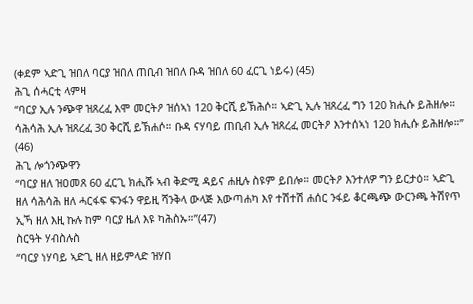(ቀደም ኣድጊ ዝበለ ባርያ ዝበለ ጠቢብ ዝበለ ቡዳ ዝበለ 60 ፈርጊ ነይሩ) (45)
ሕጊ ሰሓርቲ ላምዛ
“ባርያ ኢሉ ንጭዋ ዝጸረፈ እሞ መርትዖ ዝሰኣነ 120 ቅርሺ ይኽሕሶ። ኣድጊ ኢሉ ዝጸረፈ ግን 120 ክሒሱ ይሕዘሎ። ሳሕሳሕ ኢሉ ዝጸረፈ 30 ቅርሺ ይኽሐሶ። ቡዳ ናሃባይ ጠቢብ ኢሉ ዝጸረፈ መርትዖ እንተሰኣነ 120 ክሒሱ ይሕዘሎ።” (46)
ሕጊ ሎጎንጭዋን
“ባርያ ዘለ ዝዐመጸ 60 ፈርጊ ክሒሹ ኣብ ቅድሚ ዳይና ሐዚሉ ስዩም ይበሎ። መርትዖ እንተለዎ ግን ይርታዕ። ኣድጊ ዘለ ሳሕሳሕ ዘለ ሓርፋፍ ፍንፋን ዋይዚ ሻንቅላ ውላጅ እውጣሐካ እየ ተሽተሽ ሐሰር ንፋይ ቆርጫጭ ውርንጫ ትሽየጥ ኢኻ ዘለ እዚ ኩሉ ከም ባርያ ዜለ እዩ ካሕስኡ።”(47)
ስርዓት ሃብስሉስ
“ባርያ ነሃባይ ኣድጊ ዘለ ዘይምላድ ዝሃበ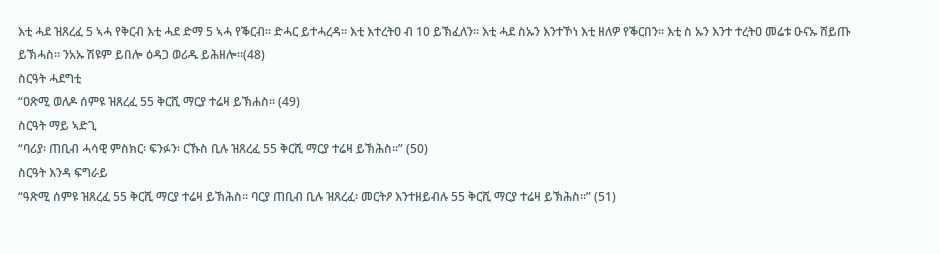እቲ ሓደ ዝጸረፈ 5 ኣሓ የቅርብ እቲ ሓደ ድማ 5 ኣሓ የቕርብ። ድሓር ይተሓረዳ። እቲ እተረትዐ ብ 10 ይኽፈለን። እቲ ሓደ ስኡን እንተኾነ እቲ ዘለዎ የቕርበን። እቲ ስ ኡን እንተ ተረትዐ መሬቱ ዑናኡ ሸይጡ ይኽሓስ። ንአኡ ሽዩም ይበሎ ዕዳጋ ወሪዱ ይሕዘሎ።(48)
ስርዓት ሓደግቲ
“ዐጽሚ ወለዶ ሰምዩ ዝጸረፈ 55 ቅርሺ ማርያ ተሬዛ ይኽሐስ። (49)
ስርዓት ማይ ኣድጊ
“ባሪያ፡ ጠቢብ ሓሳዊ ምስክር፡ ፍንፉን፡ ርኹስ ቢሉ ዝጸረፈ 55 ቅርሺ ማርያ ተሬዛ ይኽሕስ።” (50)
ስርዓት እንዳ ፍግራይ
“ዓጽሚ ሰምዩ ዝጸረፈ 55 ቅርሺ ማርያ ተሬዛ ይኽሕስ። ባርያ ጠቢብ ቢሉ ዝጸረፈ፡ መርትዖ እንተዘይብሉ 55 ቅርሺ ማርያ ተሬዛ ይኽሕስ።” (51)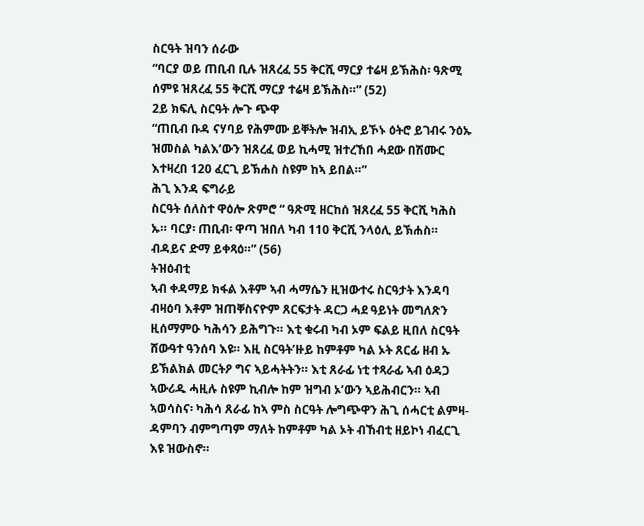ስርዓት ዝባን ሰራው
“ባርያ ወይ ጠቢብ ቢሉ ዝጸረፈ 55 ቅርሺ ማርያ ተሬዛ ይኽሕስ፡ ዓጽሚ ሰምዩ ዝጸረፈ 55 ቅርሺ ማርያ ተሬዛ ይኽሕስ።” (52)
2ይ ክፍሊ ስርዓት ሎጉ ጭዋ
“ጠቢብ ቡዳ ናሃባይ የሕምሙ ይቐትሎ ዝብኢ ይኾኑ ዕትሮ ይገብሩ ንዕኡ ዝመስል ካልእ’ውን ዝጸረፈ ወይ ኪሓሚ ዝተረኸበ ሓደው በሽሙር እተዛረበ 120 ፈርጊ ይኽሐስ ስዩም ከኣ ይበል።”
ሕጊ እንዳ ፍግራይ
ስርዓት ሰለስተ ዋዕሎ ጽምሮ “ ዓጽሚ ዘርከሰ ዝጸረፈ 55 ቅርሺ ካሕስ ኡ። ባርያ፡ ጠቢብ፡ ዋጣ ዝበለ ካብ 110 ቅርሺ ንላዕሊ ይኽሐስ። ብዳይና ድማ ይቀጻዕ።” (56)
ትዝዕብቲ
ኣብ ቀዳማይ ክፋል እቶም ኣብ ሓማሴን ዚዝውተሩ ስርዓታት እንዳባ ብዛዕባ እቶም ዝጠቐስናዮም ጸርፍታት ዳርጋ ሓደ ዓይነት መግለጽን ዚሰማምዑ ካሕሳን ይሕግጉ። እቲ ቁሩብ ካብ ኦም ፍልይ ዚበለ ስርዓት ሸውዓተ ዓንሰባ እዩ። እዚ ስርዓት’ዙይ ከምቶም ካል ኦት ጸርፊ ዘብ ኡ ይኽልክል መርትዖ ግና ኣይሓትትን። እቲ ጸራፊ ነቲ ተጻራፊ ኣብ ዕዳጋ ኣውሪዱ ሓዚሉ ስዩም ኪብሎ ከም ዝግብ ኦ’ውን ኣይሕብርን። ኣብ ኣወሳስና፡ ካሕሳ ጸራፊ ከኣ ምስ ስርዓት ሎግጭዋን ሕጊ ሰሓርቲ ልምዛ-ዳምባን ብምግጣም ማለት ከምቶም ካል ኦት ብኸብቲ ዘይኮነ ብፈርጊ እዩ ዝውስኖ።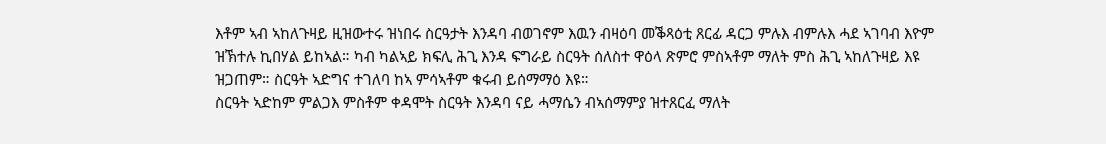እቶም ኣብ ኣከለጉዛይ ዚዝውተሩ ዝነበሩ ስርዓታት እንዳባ ብወገኖም እዉን ብዛዕባ መቕጻዕቲ ጸርፊ ዳርጋ ምሉእ ብምሉእ ሓደ ኣገባብ እዮም ዝኽተሉ ኪበሃል ይከኣል። ካብ ካልኣይ ክፍሊ ሕጊ እንዳ ፍግራይ ስርዓት ሰለስተ ዋዕላ ጽምሮ ምስኣቶም ማለት ምስ ሕጊ ኣከለጉዛይ እዩ ዝጋጠም። ስርዓት ኣድግና ተገለባ ከኣ ምሳኣቶም ቁሩብ ይሰማማዕ እዩ።
ስርዓት ኣድከም ምልጋእ ምስቶም ቀዳሞት ስርዓት እንዳባ ናይ ሓማሴን ብኣሰማምያ ዝተጸርፈ ማለት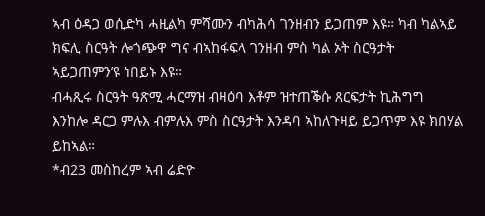ኣብ ዕዳጋ ወሲድካ ሓዚልካ ምሻሙን ብካሕሳ ገንዘብን ይጋጠም እዩ። ካብ ካልኣይ ክፍሊ ስርዓት ሎጎጭዋ ግና ብኣከፋፍላ ገንዘብ ምስ ካል ኦት ስርዓታት ኣይጋጠምን’ዩ ነበይኑ እዩ።
ብሓጺሩ ስርዓት ዓጽሚ ሓርማዝ ብዛዕባ እቶም ዝተጠቕሱ ጸርፍታት ኪሕግግ እንከሎ ዳርጋ ምሉእ ብምሉእ ምስ ስርዓታት እንዳባ ኣከለጉዛይ ይጋጥም እዩ ክበሃል ይከኣል።
*ብ23 መስከረም ኣብ ሬድዮ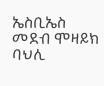ኤስቢኤስ መደብ ሞዛይክ ባህሊ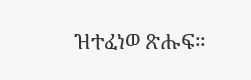ዝተፈነወ ጽሑፍ።